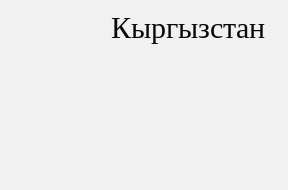Кыргызстан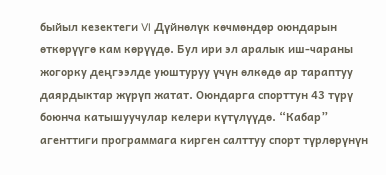быйыл кезектеги VI Дүйнөлүк көчмөндөр оюндарын өткөрүүгө кам көрүүдө. Бул ири эл аралык иш-чараны жогорку деңгээлде уюштуруу үчүн өлкөдө ар тараптуу даярдыктар жүрүп жатат. Оюндарга спорттун 43 түрү боюнча катышуучулар келери күтүлүүдө. “Кабар” агенттиги программага кирген салттуу спорт түрлөрүнүн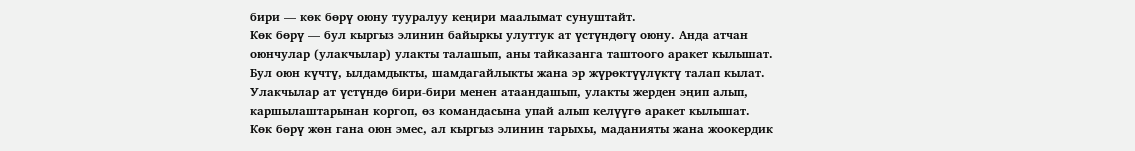бири — көк бөрү оюну тууралуу кеңири маалымат сунуштайт.
Көк бөрү — бул кыргыз элинин байыркы улуттук ат үстүндөгү оюну. Анда атчан оюнчулар (улакчылар) улакты талашып, аны тайказанга таштоого аракет кылышат. Бул оюн күчтү, ылдамдыкты, шамдагайлыкты жана эр жүрөктүүлүктү талап кылат. Улакчылар ат үстүндө бири-бири менен атаандашып, улакты жерден эңип алып, каршылаштарынан коргоп, өз командасына упай алып келүүгө аракет кылышат.
Көк бөрү жөн гана оюн эмес, ал кыргыз элинин тарыхы, маданияты жана жоокердик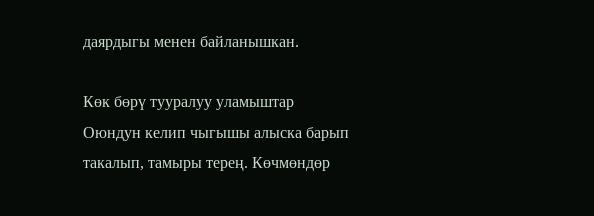даярдыгы менен байланышкан.

Көк бөрү тууралуу уламыштар
Оюндун келип чыгышы алыска барып такалып, тамыры терең. Көчмөндөр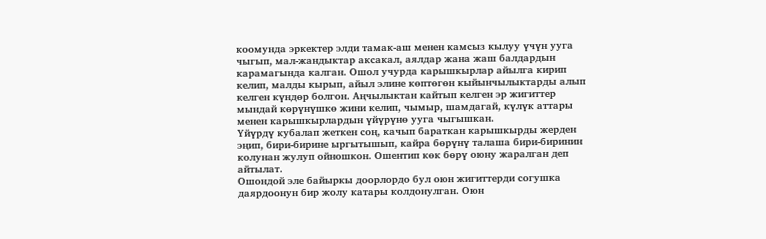коомунда эркектер элди тамак-аш менен камсыз кылуу үчүн ууга чыгып, мал-жандыктар аксакал, аялдар жана жаш балдардын карамагында калган. Ошол учурда карышкырлар айылга кирип келип, малды кырып, айыл элине көптөгөн кыйынчылыктарды алып келген күндөр болгон. Аңчылыктан кайтып келген эр жигиттер мындай көрүнүшкө жини келип, чымыр, шамдагай, күлүк аттары менен карышкырлардын үйүрүнө ууга чыгышкан.
Үйүрдү кубалап жеткен соң, качып бараткан карышкырды жерден эңип, бири-бирине ыргытышып, кайра бөрүнү талаша бири-биринин колунан жулуп ойношкон. Ошентип көк бөрү оюну жаралган деп айтылат.
Ошондой эле байыркы доорлордо бул оюн жигиттерди согушка даярдоонун бир жолу катары колдонулган. Оюн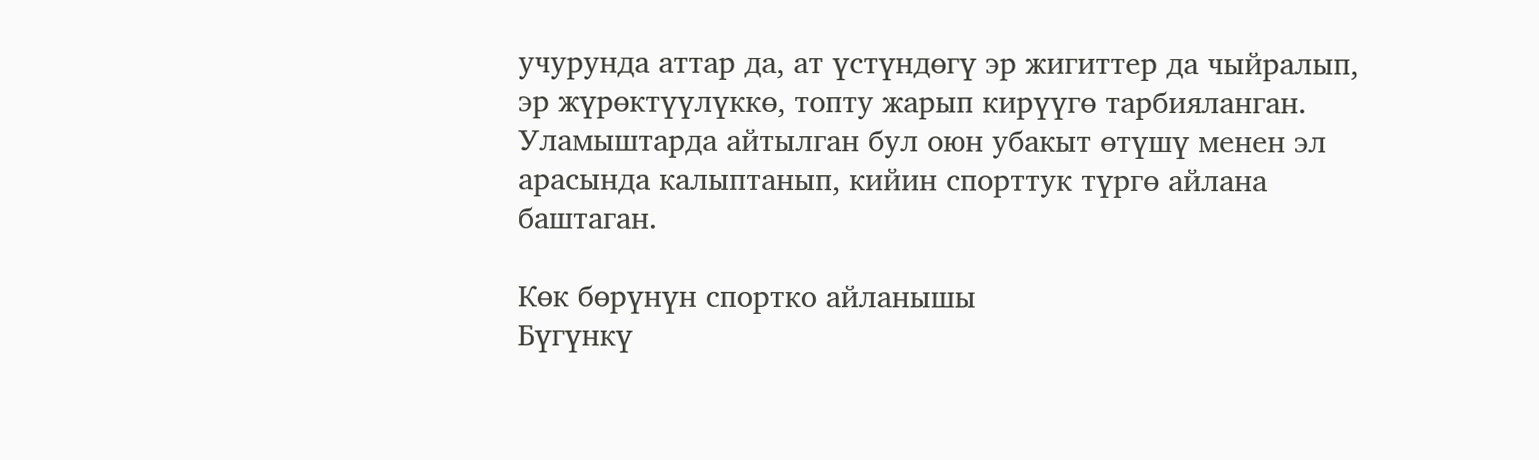учурунда аттар да, ат үстүндөгү эр жигиттер да чыйралып, эр жүрөктүүлүккө, топту жарып кирүүгө тарбияланган.
Уламыштарда айтылган бул оюн убакыт өтүшү менен эл арасында калыптанып, кийин спорттук түргө айлана баштаган.

Көк бөрүнүн спортко айланышы
Бүгүнкү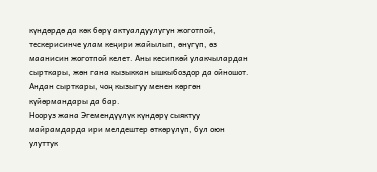күндөрдө да көк бөрү актуалдуулугун жоготпой, тескерисинче улам кеңири жайылып, өнүгүп, өз маанисин жоготпой келет. Аны кесипкөй улакчылардан сырткары, жөн гана кызыккан ышкыбоздор да ойношот. Андан сырткары, чоң кызыгуу менен көргөн күйөрмандары да бар.
Нооруз жана Эгемендүүлүк күндөрү сыяктуу майрамдарда ири мелдештер өткөрүлүп, бул оюн улуттук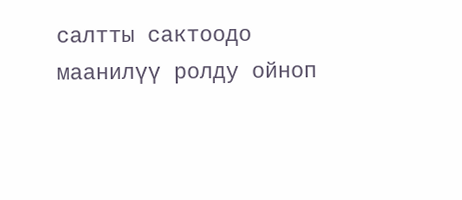салтты сактоодо маанилүү ролду ойноп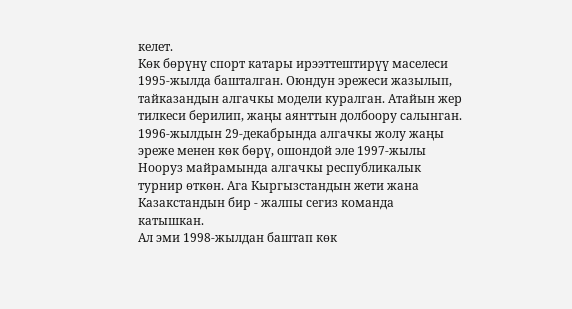келет.
Көк бөрүнү спорт катары ирээттештирүү маселеси 1995-жылда башталган. Оюндун эрежеси жазылып, тайказандын алгачкы модели куралган. Атайын жер тилкеси берилип, жаңы аянттын долбоору салынган. 1996-жылдын 29-декабрында алгачкы жолу жаңы эреже менен көк бөрү, ошондой эле 1997-жылы Нооруз майрамында алгачкы республикалык турнир өткөн. Ага Кыргызстандын жети жана Казакстандын бир - жалпы сегиз команда катышкан.
Ал эми 1998-жылдан баштап көк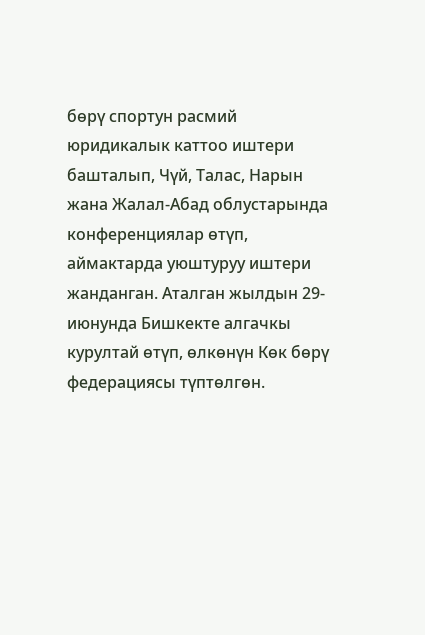бөрү спортун расмий юридикалык каттоо иштери башталып, Чүй, Талас, Нарын жана Жалал-Абад облустарында конференциялар өтүп, аймактарда уюштуруу иштери жанданган. Аталган жылдын 29-июнунда Бишкекте алгачкы курултай өтүп, өлкөнүн Көк бөрү федерациясы түптөлгөн.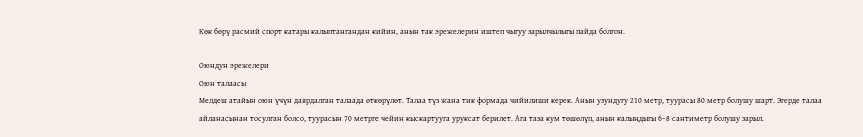Көк бөрү расмий спорт катары калыптангандан кийин, анын так эрежелерин иштеп чыгуу зарылчылыгы пайда болгон.

Оюндун эрежелери
Оюн талаасы
Мелдеш атайын оюн үчүн даярдалган талаада өткөрүлөт. Талаа түз жана тик формада чийилиши керек. Анын узундугу 210 метр, туурасы 80 метр болушу шарт. Эгерде талаа айланасынан тосулган болсо, туурасын 70 метрге чейин кыскартууга уруксат берилет. Ага таза кум төшөлүп, анын калыңдыгы 6–8 сантиметр болушу зарыл.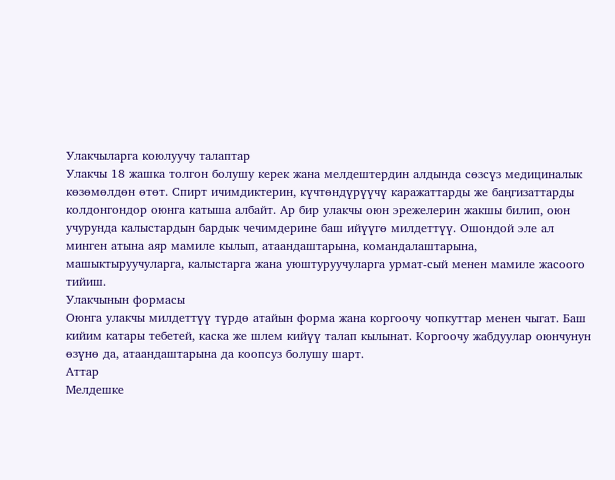Улакчыларга коюлуучу талаптар
Улакчы 18 жашка толгон болушу керек жана мелдештердин алдында сөзсүз медициналык көзөмөлдөн өтөт. Спирт ичимдиктерин, күчтөндүрүүчү каражаттарды же баңгизаттарды колдонгондор оюнга катыша албайт. Ар бир улакчы оюн эрежелерин жакшы билип, оюн учурунда калыстардын бардык чечимдерине баш ийүүгө милдеттүү. Ошондой эле ал минген атына аяр мамиле кылып, атаандаштарына, командалаштарына, машыктыруучуларга, калыстарга жана уюштуруучуларга урмат-сый менен мамиле жасоого тийиш.
Улакчынын формасы
Оюнга улакчы милдеттүү түрдө атайын форма жана коргоочу чопкуттар менен чыгат. Баш кийим катары тебетей, каска же шлем кийүү талап кылынат. Коргоочу жабдуулар оюнчунун өзүнө да, атаандаштарына да коопсуз болушу шарт.
Аттар
Мелдешке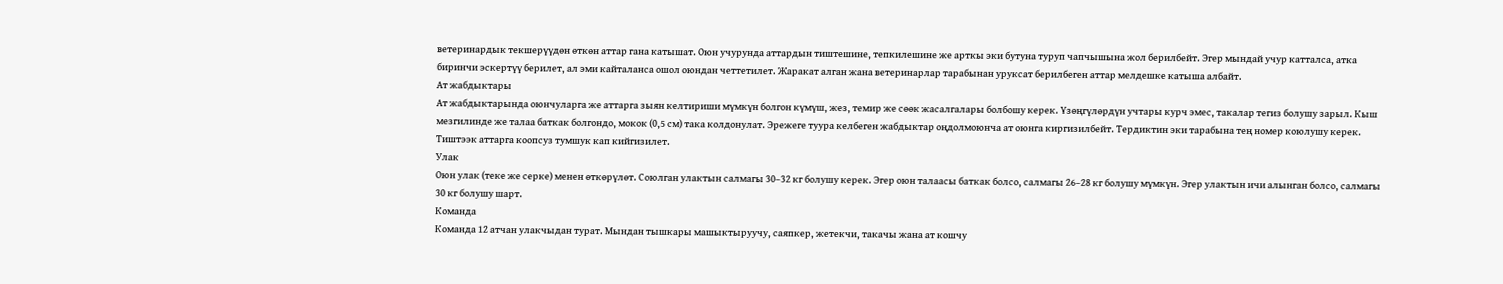ветеринардык текшерүүдөн өткөн аттар гана катышат. Оюн учурунда аттардын тиштешине, тепкилешине же арткы эки бутуна туруп чапчышына жол берилбейт. Эгер мындай учур катталса, атка биринчи эскертүү берилет, ал эми кайталанса ошол оюндан четтетилет. Жаракат алган жана ветеринарлар тарабынан уруксат берилбеген аттар мелдешке катыша албайт.
Ат жабдыктары
Ат жабдыктарында оюнчуларга же аттарга зыян келтириши мүмкүн болгон күмүш, жез, темир же сөөк жасалгалары болбошу керек. Үзөңгүлөрдүн учтары курч эмес, такалар тегиз болушу зарыл. Кыш мезгилинде же талаа баткак болгондо, мокок (0,5 см) така колдонулат. Эрежеге туура келбеген жабдыктар оңдолмоюнча ат оюнга киргизилбейт. Тердиктин эки тарабына тең номер коюлушу керек. Тиштээк аттарга коопсуз тумшук кап кийгизилет.
Улак
Оюн улак (теке же серке) менен өткөрүлөт. Союлган улактын салмагы 30–32 кг болушу керек. Эгер оюн талаасы баткак болсо, салмагы 26–28 кг болушу мүмкүн. Эгер улактын ичи алынган болсо, салмагы 30 кг болушу шарт.
Команда
Команда 12 атчан улакчыдан турат. Мындан тышкары машыктыруучу, саяпкер, жетекчи, такачы жана ат кошчу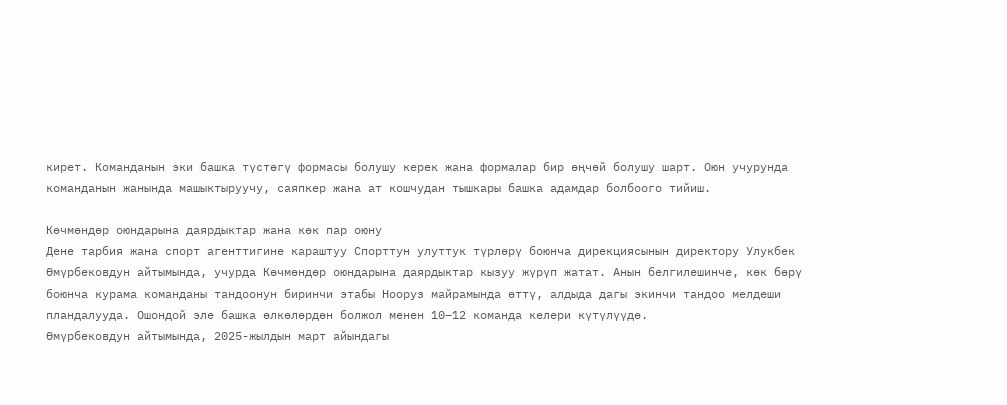кирет. Команданын эки башка түстөгү формасы болушу керек жана формалар бир өңчөй болушу шарт. Оюн учурунда команданын жанында машыктыруучу, саяпкер жана ат кошчудан тышкары башка адамдар болбоого тийиш.

Көчмөндөр оюндарына даярдыктар жана көк пар оюну
Дене тарбия жана спорт агенттигине караштуу Спорттун улуттук түрлөрү боюнча дирекциясынын директору Улукбек Өмүрбековдун айтымында, учурда Көчмөндөр оюндарына даярдыктар кызуу жүрүп жатат. Анын белгилешинче, көк бөрү боюнча курама команданы тандоонун биринчи этабы Нооруз майрамында өттү, алдыда дагы экинчи тандоо мелдеши пландалууда. Ошондой эле башка өлкөлөрдөн болжол менен 10–12 команда келери күтүлүүдө.
Өмүрбековдун айтымында, 2025-жылдын март айындагы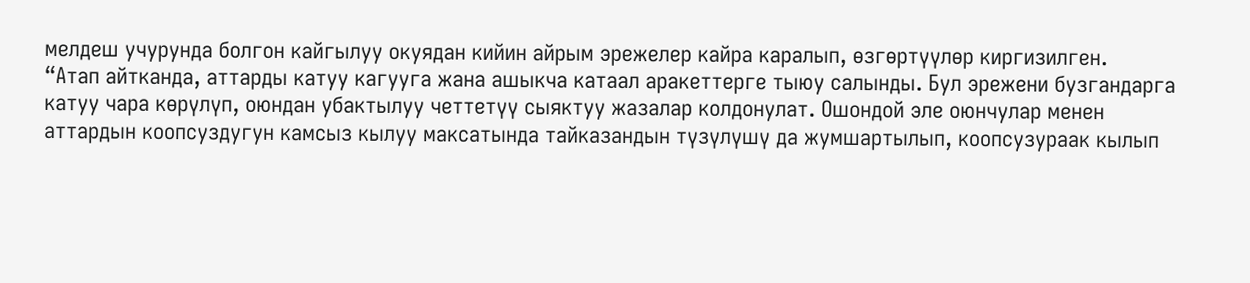мелдеш учурунда болгон кайгылуу окуядан кийин айрым эрежелер кайра каралып, өзгөртүүлөр киргизилген.
“Атап айтканда, аттарды катуу кагууга жана ашыкча катаал аракеттерге тыюу салынды. Бул эрежени бузгандарга катуу чара көрүлүп, оюндан убактылуу четтетүү сыяктуу жазалар колдонулат. Ошондой эле оюнчулар менен аттардын коопсуздугун камсыз кылуу максатында тайказандын түзүлүшү да жумшартылып, коопсузураак кылып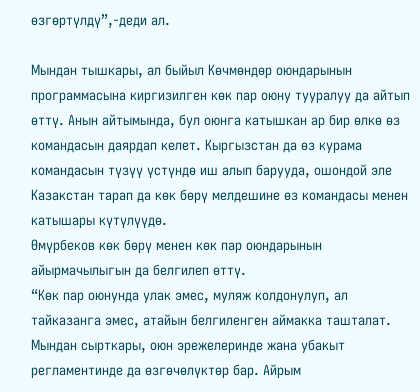өзгөртүлдү”,-деди ал.

Мындан тышкары, ал быйыл Көчмөндөр оюндарынын программасына киргизилген көк пар оюну тууралуу да айтып өттү. Анын айтымында, бул оюнга катышкан ар бир өлкө өз командасын даярдап келет. Кыргызстан да өз курама командасын түзүү үстүндө иш алып барууда, ошондой эле Казакстан тарап да көк бөрү мелдешине өз командасы менен катышары күтүлүүдө.
Өмүрбеков көк бөрү менен көк пар оюндарынын айырмачылыгын да белгилеп өттү.
“Көк пар оюнунда улак эмес, муляж колдонулуп, ал тайказанга эмес, атайын белгиленген аймакка ташталат. Мындан сырткары, оюн эрежелеринде жана убакыт регламентинде да өзгөчөлүктөр бар. Айрым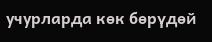учурларда көк бөрүдөй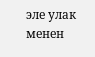эле улак менен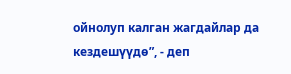ойнолуп калган жагдайлар да кездешүүдө”, - деп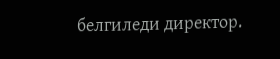белгиледи директор.